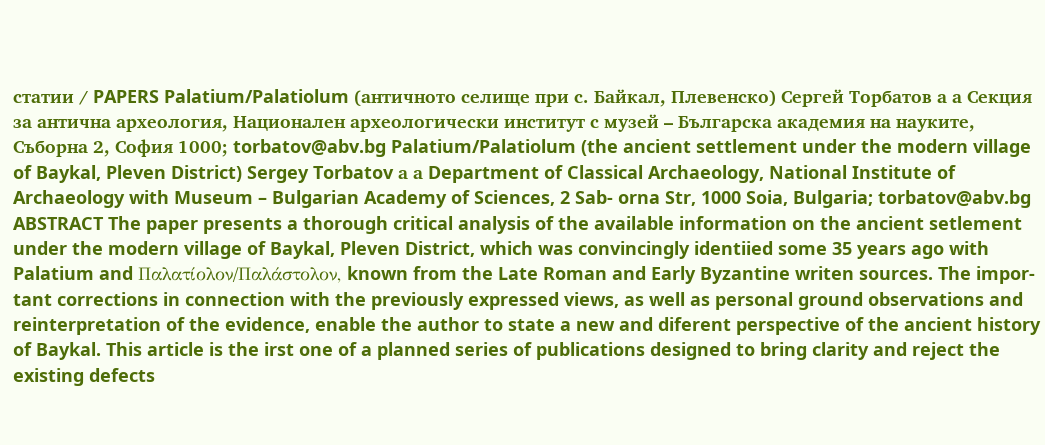статии / PAPERS Palatium/Palatiolum (античното селище при с. Байкал, Плевенско) Сергей Торбатов а а Секция за антична археология, Национален археологически институт с музей – Българска академия на науките, Съборна 2, София 1000; torbatov@abv.bg Palatium/Palatiolum (the ancient settlement under the modern village of Baykal, Pleven District) Sergey Torbatov а а Department of Classical Archaeology, National Institute of Archaeology with Museum – Bulgarian Academy of Sciences, 2 Sab- orna Str, 1000 Soia, Bulgaria; torbatov@abv.bg ABSTRACT The paper presents a thorough critical analysis of the available information on the ancient setlement under the modern village of Baykal, Pleven District, which was convincingly identiied some 35 years ago with Palatium and Παλατίολον/Παλάστολον, known from the Late Roman and Early Byzantine writen sources. The impor- tant corrections in connection with the previously expressed views, as well as personal ground observations and reinterpretation of the evidence, enable the author to state a new and diferent perspective of the ancient history of Baykal. This article is the irst one of a planned series of publications designed to bring clarity and reject the existing defects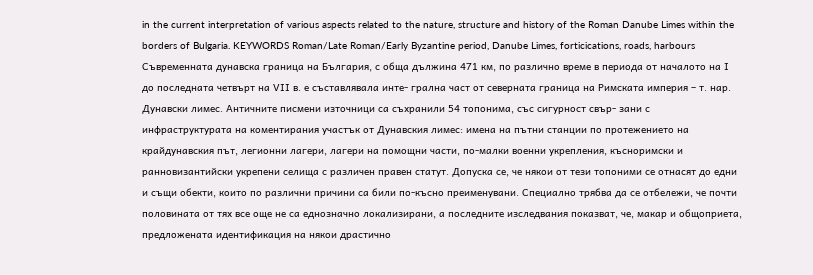in the current interpretation of various aspects related to the nature, structure and history of the Roman Danube Limes within the borders of Bulgaria. KEYWORDS Roman/Late Roman/Early Byzantine period, Danube Limes, forticications, roads, harbours Съвременната дунавска граница на България, с обща дължина 471 км, по различно време в периода от началото на І до последната четвърт на VІІ в. е съставлявала инте- грална част от северната граница на Римската империя – т. нар. Дунавски лимес. Античните писмени източници са съхранили 54 топонима, със сигурност свър- зани с инфраструктурата на коментирания участък от Дунавския лимес: имена на пътни станции по протежението на крайдунавския път, легионни лагери, лагери на помощни части, по-малки военни укрепления, късноримски и ранновизантийски укрепени селища с различен правен статут. Допуска се, че някои от тези топоними се отнасят до едни и същи обекти, които по различни причини са били по-късно преименувани. Специално трябва да се отбележи, че почти половината от тях все още не са еднозначно локализирани, а последните изследвания показват, че, макар и общоприета, предложената идентификация на някои драстично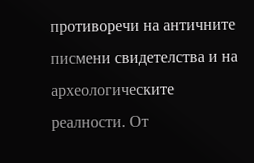противоречи на античните писмени свидетелства и на археологическите реалности. От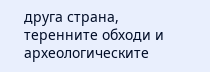друга страна, теренните обходи и археологическите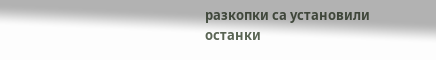разкопки са установили останки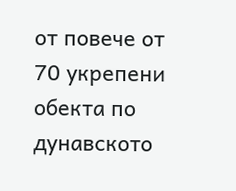от повече от 70 укрепени обекта по дунавското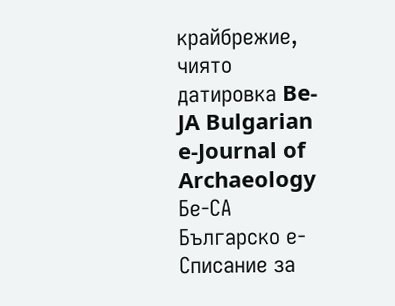крайбрежие, чиято датировка Be-JA Bulgarian e-Journal of Archaeology Бе-СА Българско е-Списание за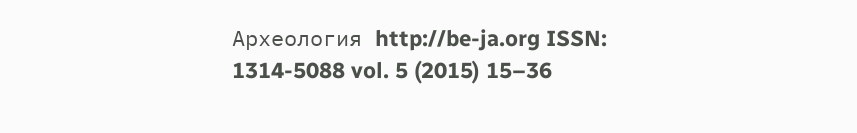Археология http://be-ja.org ISSN: 1314-5088 vol. 5 (2015) 15–36